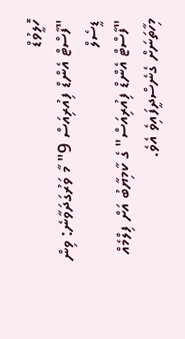ހޮލީވުޑް
"ފާސްޓް އެންޑް ފިއުރިއަސް 9" މާ ވަރުގަދަވާނެ: ވިން ޑީސެލް
"ފާސްޓް އެންޑް ފިއުރިއަސް" ގެ ކާމިޔާބު އަށް ފިލްމެއް މިހާތަނަށް ގެނެސްދީފައިވެ އެވެ.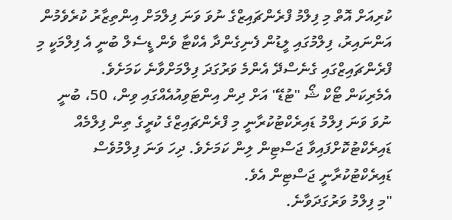ކުރިއަށް އޮތް މި ފިލްމު ފްރެންޗައިޒްގެ ނުވަ ވަނަ ފިލްމަށް އިންތިޒާރު ކުރެވެމުން އަންނައިރު، ފިލްމުގައި ލީޑުން ފެނިގެންދާ އެކްޓާ ވެން ޑީސެލް ބުނީ އެ ފިލްމަކީ މި ފްރެންޗައިޒްގައި ގެނެސްދޭ އެންމެ ވަރުގަދަ ފިލްމަށްވާނެ ކަމަށެވެ.
އެމެރިކަން ޓޯކް ޝޯ "ޓުޑޭ" އަށް ދިން އިންޓަވިއުއެއްގައި ވިން، 50، ބުނީ ނުވަ ވަނަ ފިލްމު ޑައިރެކްޓުކުރާނީ މި ފްރެންޗައިޒްގެ ކުރީގެ ތިން ފިލްމެއް ޑައިރެކްޓުކޮށްފައިވާ ޖަސްޓިން ލިން ކަމަށެވެ. ދިހަ ވަނަ ފިލްމުވެސް ޑައިރެކްޓުކުރާނީ ޖަސްޓިން އެވެ.
"މި ފިލްމު ވަރުގަދަވާނެ.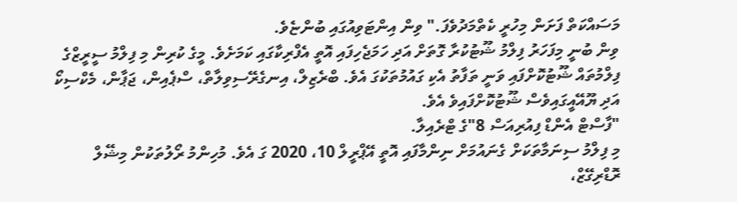މަސައްކަތް ފަށަން މިހުރީ ކެތްމަދުވެފަ." ވިން އިންޓަވިއުގައި ބުންޏެވެ.
ވިން ބުނީ މިފަހަރު ފިލްމު ޝޫޓުކުރާ ގޮތަށް އަދި ހަމަޖެހިފައި އޮތީ އެފްރިކާގައި ކަމަށެވެ. މީގެ ކުރިން މި ފިލްމު ސީރީޒްގެ ފިލްމުތައް ޝޫޓުކޮށްފައި ވަނީ ތަފާތު އެކި ގައުމުތަކުގަ އެވެ. ބްރެޒިލް، އިނގެރޭސިވިލާތް، ސްޕެއިން، ޖަޕާން، މެކްސިކޯ އަދި ޔޫއޭއީގައިވެސް ޝޫޓުކޮށްފައިވެ އެވެ.
"ފާސްޓް އެންޑް ފިއުރިއަސް 8"ގެ ޓްރެއިލާ.
މި ފިލްމު ސިނަމާތަކަށް ގެނައުމަށް ނިންމާފައި އޮތީ އޭޕްރީލް 10، 2020 ގަ އެވެ. މުހިންމު ރޯލުތަކުން މިޝޭލް ރޮޑްރިގޭޒް،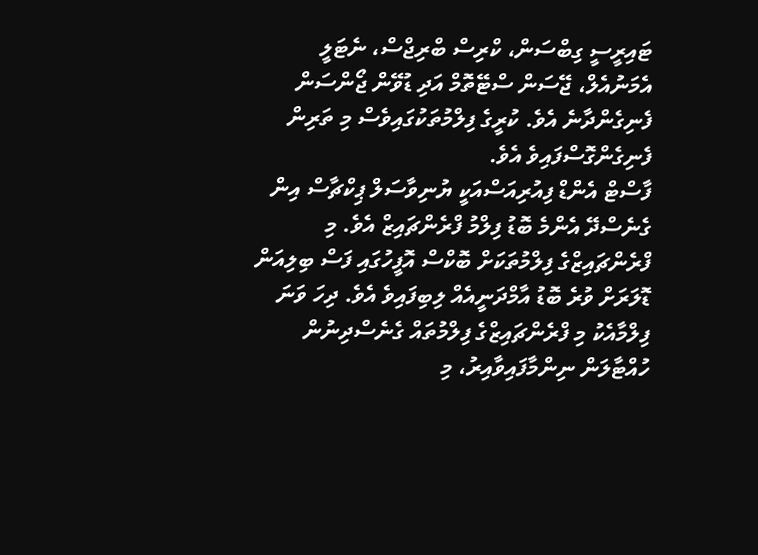ޓައިރީސީ ގިބްސަން، ކްރިސް ބްރިޖްސް، ނެޓަލީ އެމަނުއެލް، ޖޭސަން ސްޓޭތޮމް އަދި ޑުވޭން ޖޯންސަން ފެނިގެންދާނެ އެވެ. ކުރީގެ ފިލްމުތަކުގައިވެސް މި ތަރިން ފެނިގެންގޮސްފައިވެ އެވެ.
ފާސްޓް އެންޑް ފިއުރިއަސްއަކީ ޔުނިވާސަލް ޕިކްޗާސް އިން ގެނެސްދޭ އެންމެ ބޮޑު ފިލްމު ފްރެންޗައިޒް އެވެ. މި ފްރެންޗައިޒްގެ ފިލްމުތަކަށް ބޮކްސް އޮފީހުގައި ފަސް ބިލިއަން ޑޮލަރަށް ވުރެ ބޮޑު އާމްދަނީއެއް ލިބިފައިވެ އެވެ. ދިހަ ވަނަ ފިލްމާއެކު މި ފްރެންޗައިޒްގެ ފިލްމުތައް ގެނެސްދިނުން ހުއްޓާލަން ނިންމާފައިވާއިރު، މި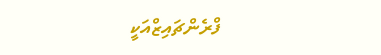ފްރެންޗައިޒްއަކީ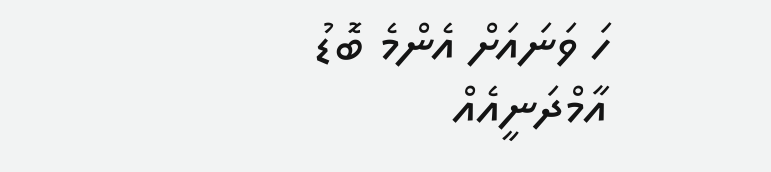ހަ ވަނައަށް އެންމެ ބޮޑު އާމްދަނީއެއް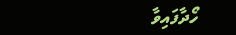ހޯދާފައިވާ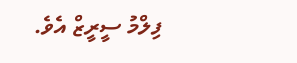ފިލްމު ސީރީޒް އެވެ.